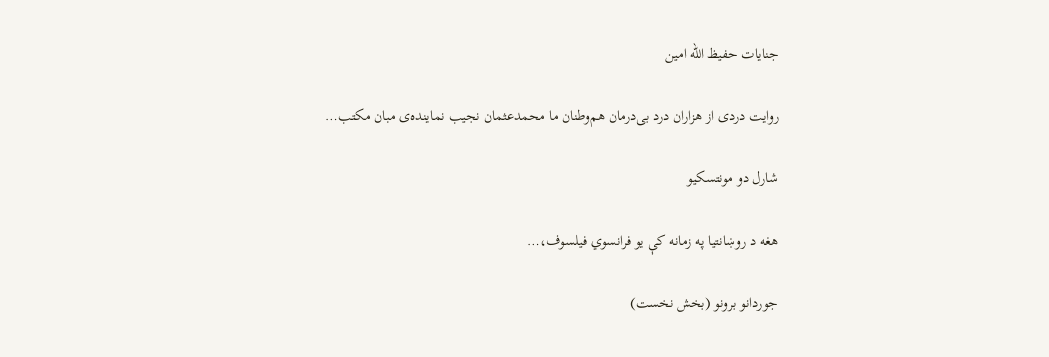جنایات حفیظ الله امین

روایت دردی از هزاران درد بی‌درمان هم‌وطنان ما محمدعثمان نجیب نماینده‌ی مبان مکتب…

شارل دو مونتسکیو

هغه د روښانتیا په زمانه کې یو فرانسوي فیلسوف،…

جوردانو برونو (بخش نخست)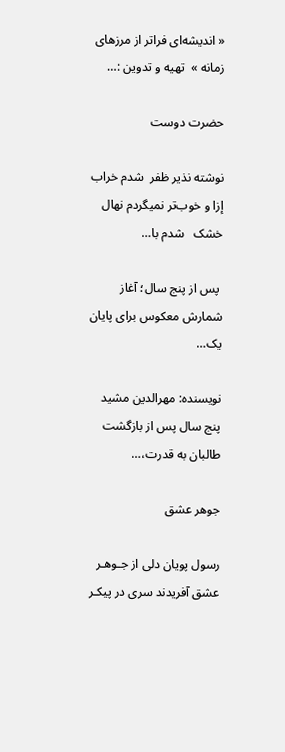« اندیشه‌ای فراتر از مرزهای زمانه »  تهیه و تدوین :…

حضرت دوست

نوشته نذیر ظفر  شدم خراب إزا و خوب‌تر نمیگردم نهال خشک   شدم با…

 پس از پنج سال؛ آغاز شمارش معکوس برای پایان یک…

نویسنده: مهرالدین مشید پنج سال پس از بازگشت طالبان به قدرت،…

جوهر عشق

رسول پویان دلی از جـوهـر عشق آفریدند سری در پیکـر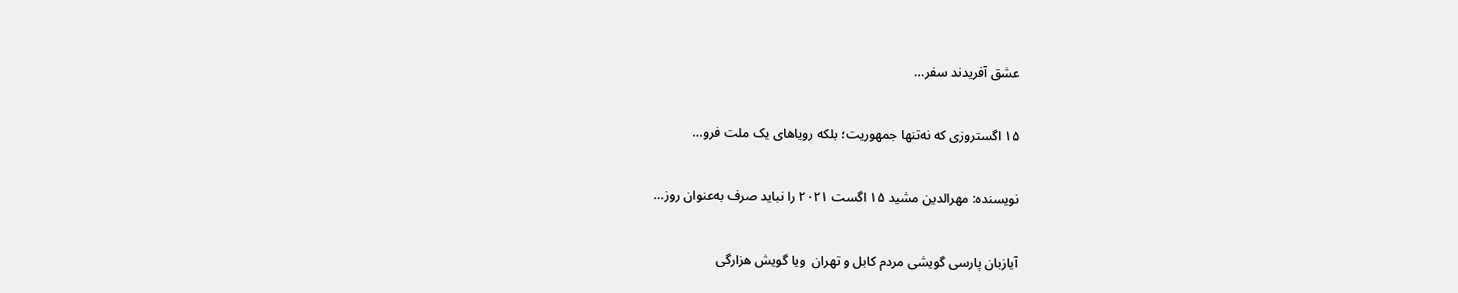عشق آفریدند سفر…

۱۵ اگستروزی که نه‌تنها جمهوریت؛ بلکه رویاهای یک ملت فرو…

نویسنده: مهرالدین مشید ۱۵ اگست ۲۰۲۱ را نباید صرف به‌عنوان روز…

آیازبان پارسی گویشی مردم کابل و تهران  ویا گویش هزارگی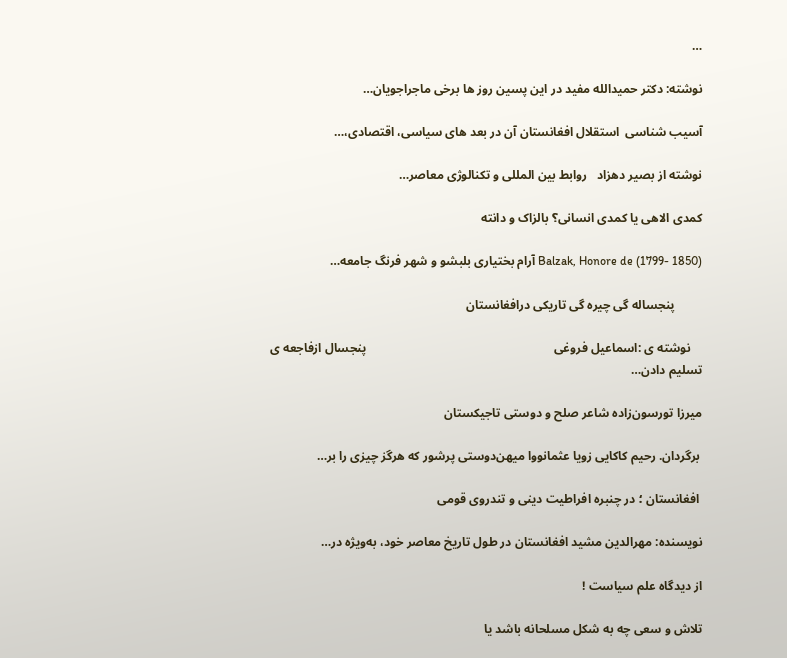…

نوشته: دکتر حمیدالله مفید در این پسین روز ها برخی ماجراجویان…

آسیب شناسی  استقلال افغانستان آن در بعد های سیاسی، اقتصادی،…

نوشته از بصیر دهزاد   روابط بین المللی و تکنالوژی معاصر…

کمدی الاهی یا کمدی انسانی؟ بالزاک و دانته

Balzak, Honore de (1799- 1850) آرام بختیاری بلبشو و شهر فرنگ جامعه…

         پنجساله گی چیره گی تاریکی درافغانستان

    نوشته ی :اسماعیل فروغی                                                            پنجسال ازفاجعه ی تسلیم دادن…

میرزا تورسون‌زاده شاعر صلح و دوستی تاجیکستان

 برگردان. رحیم کاکایی زویا عثمانووا میهن‌دوستی پرشور که هرگز چیزی را بر…

 افغانستان ؛ در چنبره افراطیت دینی و تندروی قومی

نویسنده: مهرالدین مشید افغانستان در طول تاریخ معاصر خود، به‌ویژه در…

از دیدگاه علم سیاست !

تلاش و سعی چه به شکل مسلحانه باشد یا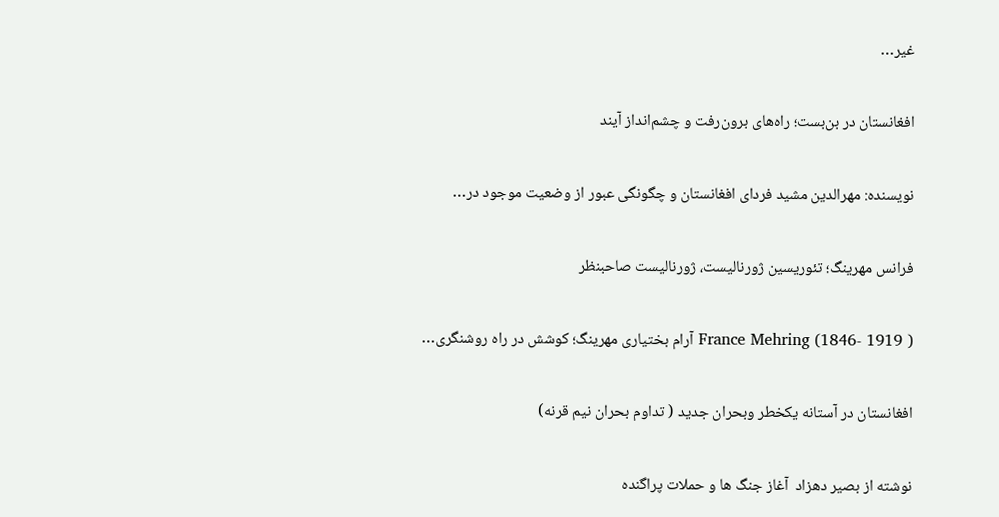غیر…

افغانستان در بن‌بست؛ راه‌های برون‌رفت و چشم‌انداز آیند

نویسنده: مهرالدین مشید فردای افغانستان و چگونگی عبور از وضعیت موجود در…

فرانس مهرینگ؛ تئوریسین ژورنالیست، ژورنالیست صاحبنظر

France Mehring (1846- 1919 ) آرام بختیاری مهرینگ؛ کوشش در راه روشنگری…

افغانستان در آستانه یکخطر وبحران جدید ( تداوم بحران نیم قرنه)

نوشته از بصیر دهزاد  آغاز جنگ ها و حملات پراگنده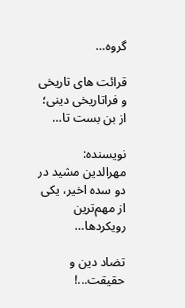گروه…

قرائت های تاریخی و فراتاریخی دینی؛ از بن بست تا…

نویسنده: مهرالدین مشید در دو سده اخیر، یکی از مهم‌ترین رویکردها…

تضاد دین و حقیقت...!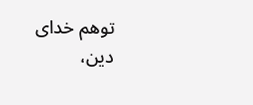توهم خدای دین،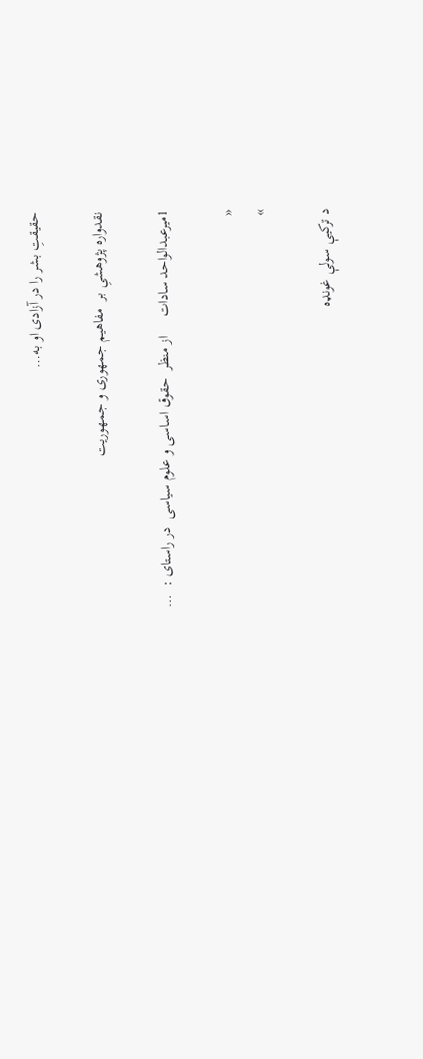حقیقتِ بشر را در آزادی او به…

نقدواره پژوهشیِ بر  مفاهیم جمهوری و جمهوریت

1میرعبدالواحد سادات     از منظر  حقوق اساسی و علوم سیاسی  در راستای :  …

«
»

د ترکیې سولې غونډه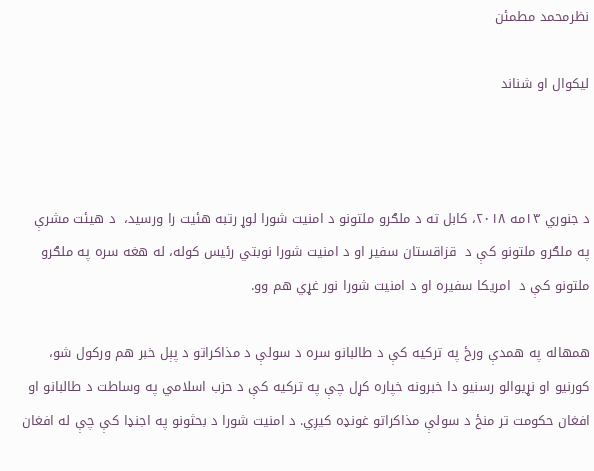نظرمحمد مطمئن

لیکوال او شناند



د جنوري ۱۳مه ۲۰۱۸، کابل ته د ملګرو ملتونو د امنیت شورا لوړ رتبه هئیت را ورسید،  د هیئت مشرې په ملګرو ملتونو کې د  قزاقستان سفیر او د امنیت شورا نوبتي رئیس کوله، له هغه سره په ملګرو ملتونو کې د  امریکا سفیره او د امنیت شورا نور غړي هم وو.

همهاله په همدې ورځ په ترکیه کې د طالبانو سره د سولې د مذاکراتو د پېل خبر هم ورکول شو، کورنیو او نړیوالو رسنیو دا خبرونه خپاره کړل چې په ترکیه کې د حزب اسلامي په وساطت د طالبانو او افغان حکومت تر منځ د سولې مذاکراتو غونډه کیږي. د امنیت شورا د بحثونو په اجنډا کې چې له افغان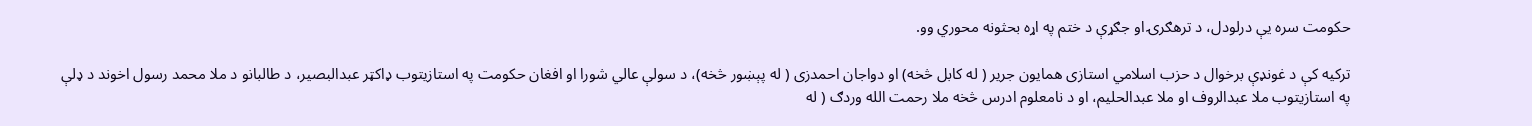حکومت سره یې درلودل، د ترهګرۍ او جګړې د ختم په اړه بحثونه محوري وو.

ترکیه کې د غونډې برخوال د حزب اسلامي استازی همایون جریر ( له کابل څخه) او دواجان احمدزی ( له پېښور څخه)، د سولې عالي شورا او افغان حکومت په استازیتوب ډاکټر عبدالبصیر، د طالبانو د ملا محمد رسول اخوند د ډلې په استازیتوب ملا عبدالروف او ملا عبدالحلیم، او د نامعلوم ادرس څخه ملا رحمت الله وردګ ( له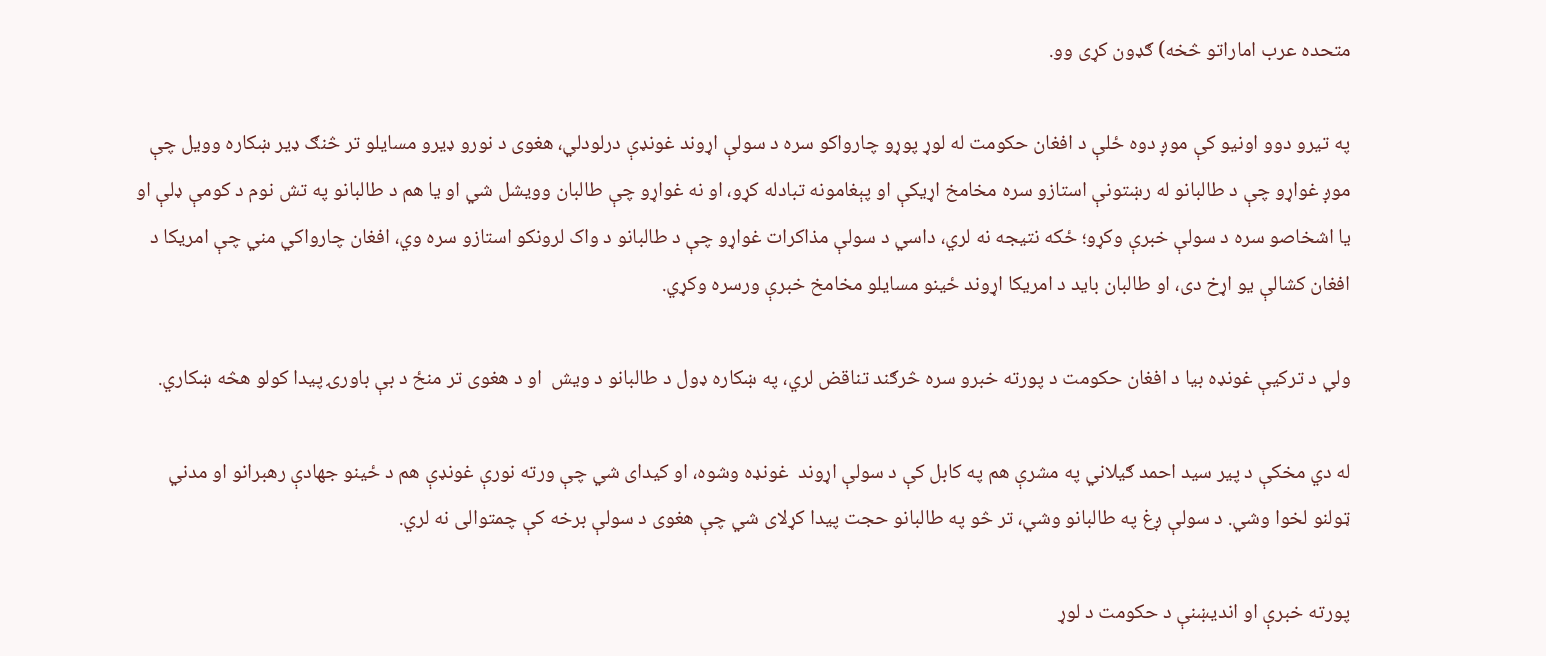متحده عرب اماراتو څخه) ګډون کړی وو.

په تیرو دوو اونیو کې موږ دوه ځلې د افغان حکومت له لوړ پوړو چارواکو سره د سولې اړوند غونډې درلودلي، هغوی د نورو ډیرو مسایلو تر څنګ ډیر ښکاره وویل چې موږ غواړو چې د طالبانو له رښتونې استازو سره مخامخ اړیکې او پېغامونه تبادله کړو، او نه غواړو چې طالبان وویشل شي او یا هم د طالبانو په تش نوم د کومې ډلې او یا اشخاصو سره د سولې خبرې وکړو؛ ځکه نتیجه نه لري، داسي د سولې مذاکرات غواړو چې د طالبانو د واک لرونکو استازو سره وي، افغان چارواکي مني چې امریکا د افغان کشالې یو اړخ دی، او طالبان باید د امریکا اړوند ځینو مسایلو مخامخ خبرې ورسره وکړي.

ولي د ترکیې غونډه بیا د افغان حکومت د پورته خبرو سره څرګند تناقض لري، په ښکاره ډول د طالبانو د ویش  او د هغوی تر منځ د بې باورۍ پيدا کولو هڅه ښکاري.

له دي مخکې د پیر سید احمد ګیلاني په مشرې هم په کابل کې د سولې اړوند  غونډه وشوه، او کیدای شي چې ورته نورې غونډې هم د ځینو جهادې رهبرانو او مدني ټولنو لخوا وشي. د سولې ږغ په طالبانو وشي، تر څو په طالبانو حجت پيدا کړلای شي چې هغوی د سولې برخه کې چمتوالی نه لري.

پورته خبرې او انديښنې د حکومت د لوړ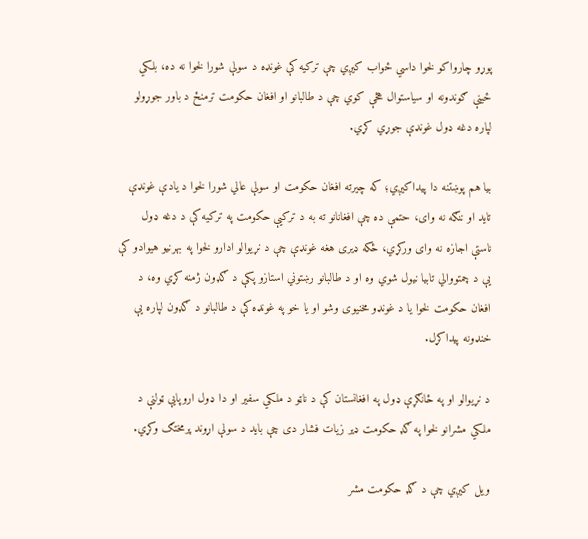پوړو چارواکو لخوا داسي ځواب کيږي چې ترکیه کې غونډه د سولې شورا لخوا نه ده، بلکي ځینې ګوندونه او سیاستوال هڅې کوي چې د طالبانو او افغان حکومت ترمنځ د باور جوړولو لپاره دغه ډول غونډې جوړي کړي.

بیا هم پوښتنه دا پيداکیږي؛ که چیرته افغان حکومت او سولې عالي شورا لخوا د یادې غونډې تاید او ننګه نه وای، حتمې ده چې افغانانو ته به د ترکیې حکومت په ترکیه کې د دغه ډول ناستې اجازه نه وای ورکړي، ځکه ډیری هغه غونډې چې د نړیوالو ادارو لخوا په بهرنیو هیوادو کې یې د چمتووالي تابیا نیول شوي وه او د طالبانو رښتوني استازو پکې د ګډون ژمنه کړي وه، د افغان حکومت لخوا یا د غونډو مخنیوی وشو او یا خو په غونډه کې د طالبانو د ګډون لپاره یې خنډونه پیداکړل.

د نړیوالو او په ځانګړې ډول په افغانستان کې د ناټو د ملکي سفیر او دا ډول اروپایې ټولنې د ملکي مشرانو لخوا په ګډ حکومت ډیر زیات فشار دی چې باید د سولې اړوند پرمختګ وکړي.

ویل کیږي چې د ګډ حکومت مشر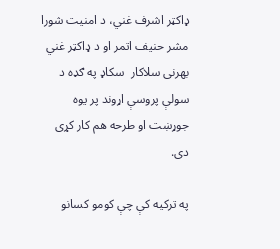ډاکټر اشرف غني، د امنیت شورا مشر حنیف اتمر او د ډاکټر غني بهرنی سلاکار  سکاډ په ګډه د سولې پروسې اړوند پر یوه جوړښت او طرحه هم کار کړی دی.

په ترکیه کې چې کومو کسانو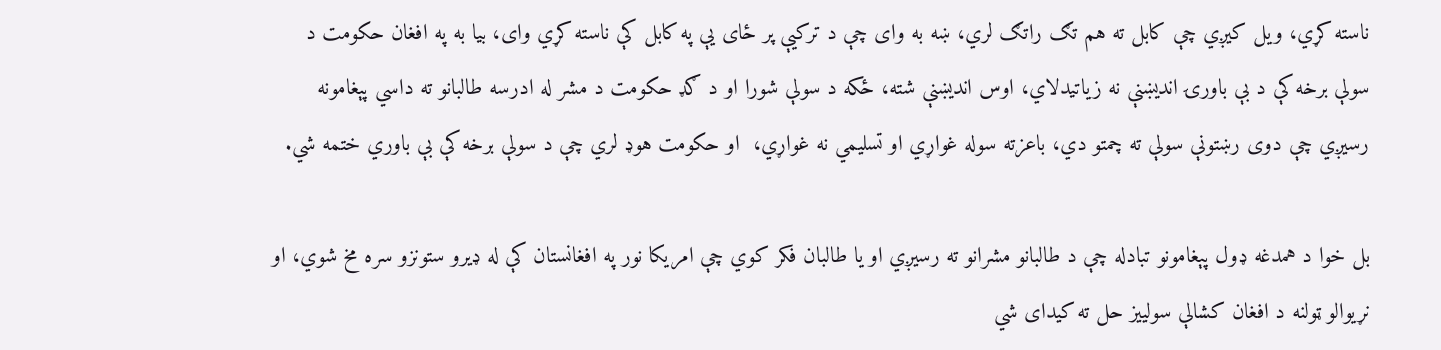ناسته کړي، ویل کیږي چې کابل ته هم تګ راتګ لري، ښه به وای چې د ترکیې پر ځای يې په کابل کې ناسته کړي وای، بیا به په افغان حکومت د سولې برخه کې د بې باورۍ انديښنې نه زیاتیدلاي، اوس انديښنې شته، ځکه د سولې شورا او د ګډ حکومت د مشر له ادرسه طالبانو ته داسي پېغامونه رسيږي چې دوی رښتونې سولې ته چمتو دي، باعزته سوله غواړي او تسلیمي نه غواړي،  او حکومت هوډ لري چې د سولې برخه کې بې باوري ختمه شي.

بل خوا د همدغه ډول پېغامونو تبادله چې د طالبانو مشرانو ته رسیږي او یا طالبان فکر کوي چې امریکا نور په افغانستان کې له ډیرو ستونزو سره مخ شوي، او نړیوالو ټولنه د افغان کشالې سولييز حل ته کیدای شي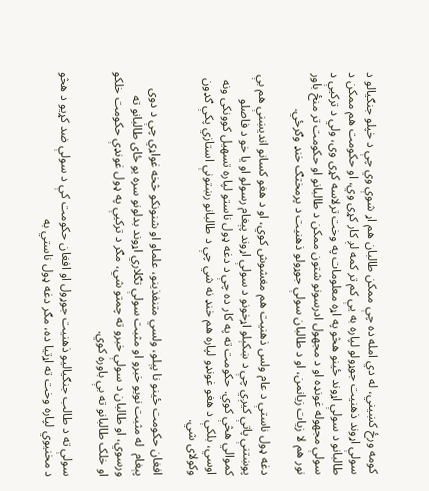کومه ورځ کښيني، له دي امله ده چې ممکن طالبان هم اړ شوې وي چې د خپلو جنګیالو د سولې اړوند ذهنیت جوړولو لپاره به یې کم تر کمه لږ کار کړی وي، او حکومت هم ممکن د طالبانو د سولې اړوند ځینو هڅو په اړه معلومات په وخت ترلاسه کړی وی، ولي د ترکيې د سولې مجهوله غونډه او د مجهول ادرسونو شتون ممکن د طالبانو او حکومت تر منځ باور نور هم لا زیات زیانمن، او د طالبان سولې جوړولو ذهنیت د پرمختګ خنډ وګرځي.

دغه ډول ناستې د عام ولس ذهنیت هم مغشوش کوي، او د هغو کسانو انديښنې هم بې پوښتنې پاتې کیږي چې د ښکېلو اړخونو د سولې اړوند پېغام رسولو او یا خو د فاصلو کموالي هڅې کوي. حکومت ته په کار ده چې د دغه ډول ناستو لپاره تسهیل کوونکی ونه اوسي، بلکې د هغو غونډو لپاره هم خنډ نه شي چې د طالبانو رښتونې استازي پکې ګډون وکولای شي.

افغان حکومت ځینو نا پېلو، ولسي متنفذینو، علماو او شنونکو څخه غواړي چې د دوی پېغام  له مثبت نویو خبرو او مثبت سولې تګلاري اړوند بدلونو سره یو ځای طالبانو ته ورسوي، او طالبان د سولې خبرو ته چمتو شي، مګر د ترکیې په ډول غونډې حکومت خلکو او خلک طالبانو ته بې باوره کوي.

سولې ته د طالب جنګیالیو ذهنیت جوړول او افغان حکومت کې د سولې ضد کړیو د هڅو د مخنیوي لپاره وخت ته اړتیا ده، مګر دغه ډول ناستي به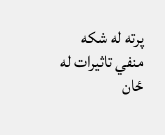پرته له شکه منفي تاثیرات له ځان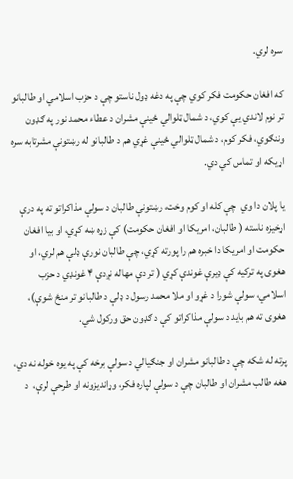سره لري.

که افغان حکومت فکر کوي چې په دغه ډول ناستو چې د حزب اسلامي او طالبانو تر نوم لاندي یې کوي، د شمال ټلوالي ځینې مشران د عطاء محمد نور په ګډون وننګوي، فکر کوم، د شمال ټلوالي ځینې غړي هم د طالبانو له رښتونې مشرتابه سره اړیکه او تماس کي دي.

یا پلان دا وي  چې کله او کوم وخت، رښتونې طالبان د سولې مذاکراتو ته په درې اړخیزه ناسته ( طالبان، امریکا او افغان حکومت) کې زړه ښه کړي، او بیا افغان حکومت او امریکا دا خبره هم را پورته کړي، چې طالبان نورې ډلې هم لري، او هغوی په ترکیه کې ډیرې غوندې کړي ( تر دې مهاله نږدې ۴ غونډي د حزب اسلامي، سولې شورا د غړو او ملا محمد رسول د ډلې د طالبانو تر منځ شوې)، هغوی ته هم باید د سولې مذاکراتو کې د ګډون حق ورکول شي.

پرته له شکه چې د طالبانو مشران او جنګیالي د سولې برخه کې په یوه خوله نه دي، هغه طالب مشران او طالبان چې د سولې لپاره فکر، وړاندیزونه او طرحې لرې،  د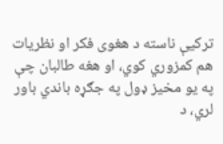ترکیې ناسته د هغوی فکر او نظریات هم کمزوري کوي، او هغه طالبان چې په یو مخیز ډول په جګړه باندي باور لري، د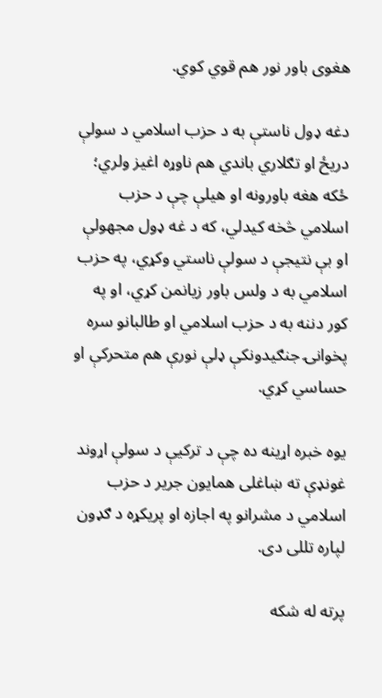هغوی باور نور هم قوي کوي.

دغه ډول ناستې به د حزب اسلامي د سولې دریځ او تګلاري باندي هم ناوړه اغیز ولري؛ ځکه هغه باورونه او هیلې چې د حزب اسلامي څخه کیدلي، که د غه ډول مجهولې او بې نتیجې د سولې ناستي وکړي، په حزب اسلامي به د ولس باور زیانمن کړي، او په کور دننه به د حزب اسلامي او طالبانو سره پخوانۍ جنګیدونکې ډلې نورې هم متحرکې او حساسي کړي.

یوه خبره اړینه ده چې د ترکیې د سولې اړوند غونډې ته ښاغلی همایون جریر د حزب اسلامي د مشرانو په اجازه او پریکړه د ګډون لپاره تللی دی.

پرته له شکه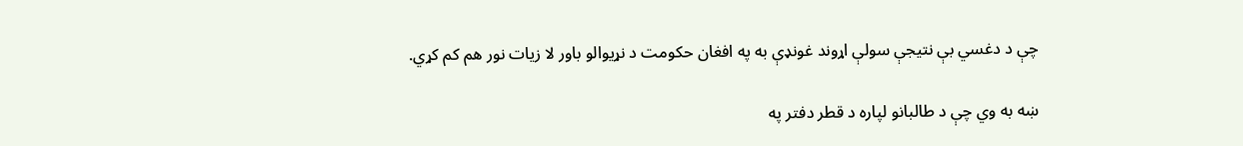چې د دغسي بې نتیجې سولې اړوند غونډې به په افغان حکومت د نړیوالو باور لا زیات نور هم کم کړي.

ښه به وي چې د طالبانو لپاره د قطر دفتر په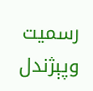رسمیت وپېژندل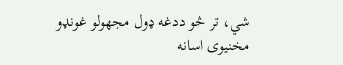شي، تر څو ددغه ډول مجهولو غونډو مخنیوی اسانه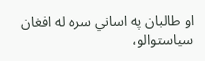او طالبان په اساني سره له افغان سیاستوالو،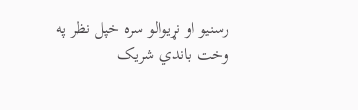رسنیو او نړیوالو سره خپل نظر په وخت باندي شریک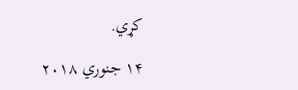کړي.

۱۴ جنوري ۲۰۱۸